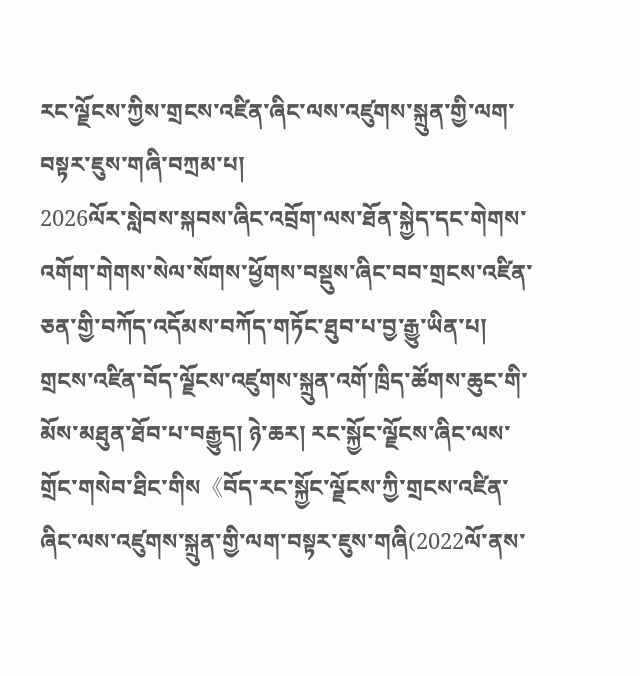རང་ལྗོངས་ཀྱིས་གྲངས་འཛིན་ཞིང་ལས་འཛུགས་སྐྲུན་གྱི་ལག་བསྟར་ཇུས་གཞི་བཀྲམ་པ།
2026ལོར་སླེབས་སྐབས་ཞིང་འབྲོག་ལས་ཐོན་སྐྱེད་དང་གེགས་འགོག་གེགས་སེལ་སོགས་ཕྱོགས་བསྡུས་ཞིང་བབ་གྲངས་འཛིན་ཅན་གྱི་བཀོད་འདོམས་བཀོད་གཏོང་ཐུབ་པ་བྱ་རྒྱུ་ཡིན་པ།
གྲངས་འཛིན་བོད་ལྗོངས་འཛུགས་སྐྲུན་འགོ་ཁྲིད་ཚོགས་ཆུང་གི་མོས་མཐུན་ཐོབ་པ་བརྒྱུད། ཉེ་ཆར། རང་སྐྱོང་ལྗོངས་ཞིང་ལས་གྲོང་གསེབ་ཐིང་གིས《བོད་རང་སྐྱོང་ལྗོངས་ཀྱི་གྲངས་འཛིན་ཞིང་ལས་འཛུགས་སྐྲུན་གྱི་ལག་བསྟར་ཇུས་གཞི(2022ལོ་ནས་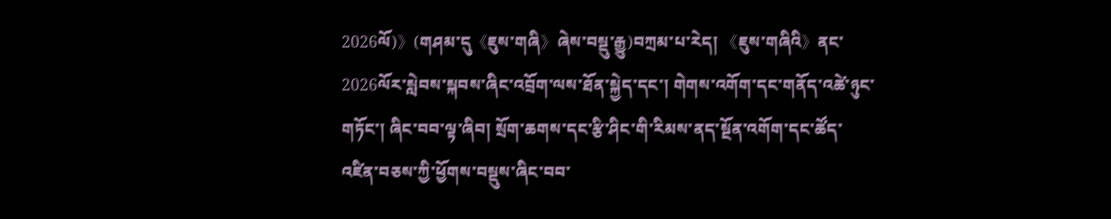2026ལོ)》(གཤམ་དུ《ཇུས་གཞི》ཞེས་བསྡུ་རྒྱུ)བཀྲམ་པ་རེད། 《ཇུས་གཞིའི》ནང་2026ལོར་སླེབས་སྐབས་ཞིང་འབྲོག་ལས་ཐོན་སྐྱེད་དང་། གེགས་འགོག་དང་གནོད་འཚེ་ཉུང་གཏོང་། ཞིང་བབ་ལྟ་ཞིབ། སྲོག་ཆགས་དང་རྩི་ཤིང་གི་རིམས་ནད་སྔོན་འགོག་དང་ཚོད་འཛིན་བཅས་ཀྱི་ཕྱོགས་བསྡུས་ཞིང་བབ་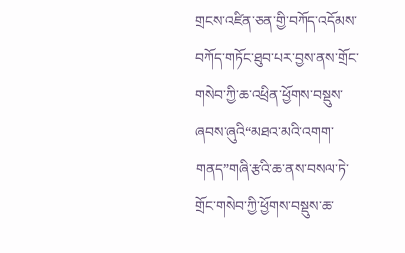གྲངས་འཛིན་ཅན་གྱི་བཀོད་འདོམས་བཀོད་གཏོང་ཐུབ་པར་བྱས་ནས་གྲོང་གསེབ་ཀྱི་ཆ་འཕྲིན་ཕྱོགས་བསྡུས་ཞབས་ཞུའི“མཐའ་མའི་འགག་གནད”གཞི་རྩའི་ཆ་ནས་བསལ་ཏེ་གྲོང་གསེབ་ཀྱི་ཕྱོགས་བསྡུས་ཆ་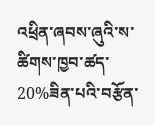འཕྲིན་ཞབས་ཞུའི་ས་ཚིགས་ཁྱབ་ཚད་20%ཟིན་པའི་བརྩོན་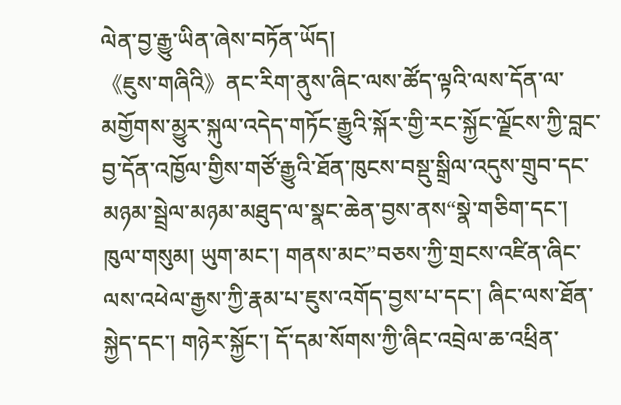ལེན་བྱ་རྒྱུ་ཡིན་ཞེས་བཏོན་ཡོད།
《ཇུས་གཞིའི》ནང་རིག་ནུས་ཞིང་ལས་ཚོད་ལྟའི་ལས་དོན་ལ་མགྱོགས་མྱུར་སྐུལ་འདེད་གཏོང་རྒྱུའི་སྐོར་གྱི་རང་སྐྱོང་ལྗོངས་ཀྱི་བླང་བྱ་དོན་འཁྱོལ་གྱིས་གཙོ་རྒྱུའི་ཐོན་ཁུངས་བསྡུ་སྒྲིལ་འདུས་གྲུབ་དང་མཉམ་སྦྲེལ་མཉམ་མཐུད་ལ་སྣང་ཆེན་བྱས་ནས“སྣེ་གཅིག་དང་། ཁུལ་གསུམ། ཡུག་མང་། གནས་མང”བཅས་ཀྱི་གྲངས་འཛིན་ཞིང་ལས་འཕེལ་རྒྱས་ཀྱི་རྣམ་པ་ཇུས་འགོད་བྱས་པ་དང་། ཞིང་ལས་ཐོན་སྐྱེད་དང་། གཉེར་སྐྱོང་། དོ་དམ་སོགས་ཀྱི་ཞིང་འབྲེལ་ཆ་འཕྲིན་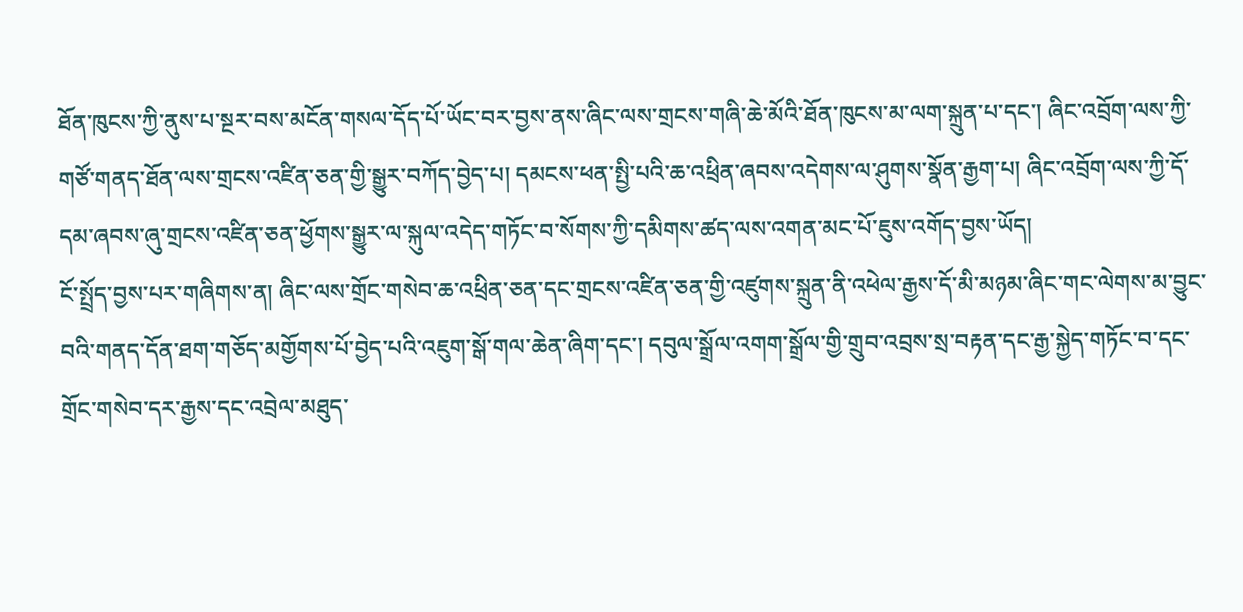ཐོན་ཁུངས་ཀྱི་ནུས་པ་སྔར་བས་མངོན་གསལ་དོད་པོ་ཡོང་བར་བྱས་ནས་ཞིང་ལས་གྲངས་གཞི་ཆེ་མོའི་ཐོན་ཁུངས་མ་ལག་སྐྲུན་པ་དང་། ཞིང་འབྲོག་ལས་ཀྱི་གཙོ་གནད་ཐོན་ལས་གྲངས་འཛིན་ཅན་གྱི་སྒྱུར་བཀོད་བྱེད་པ། དམངས་ཕན་སྤྱི་པའི་ཆ་འཕྲིན་ཞབས་འདེགས་ལ་ཤུགས་སྣོན་རྒྱག་པ། ཞིང་འབྲོག་ལས་ཀྱི་དོ་དམ་ཞབས་ཞུ་གྲངས་འཛིན་ཅན་ཕྱོགས་སྒྱུར་ལ་སྐུལ་འདེད་གཏོང་བ་སོགས་ཀྱི་དམིགས་ཚད་ལས་འགན་མང་པོ་ཇུས་འགོད་བྱས་ཡོད།
ངོ་སྤྲོད་བྱས་པར་གཞིགས་ན། ཞིང་ལས་གྲོང་གསེབ་ཆ་འཕྲིན་ཅན་དང་གྲངས་འཛིན་ཅན་གྱི་འཛུགས་སྐྲུན་ནི་འཕེལ་རྒྱས་དོ་མི་མཉམ་ཞིང་གང་ལེགས་མ་བྱུང་བའི་གནད་དོན་ཐག་གཅོད་མགྱོགས་པོ་བྱེད་པའི་འཇུག་སྒོ་གལ་ཆེན་ཞིག་དང་། དབུལ་སྒྲོལ་འགག་སྒྲོལ་གྱི་གྲུབ་འབྲས་སྲ་བརྟན་དང་རྒྱ་སྐྱེད་གཏོང་བ་དང་གྲོང་གསེབ་དར་རྒྱས་དང་འབྲེལ་མཐུད་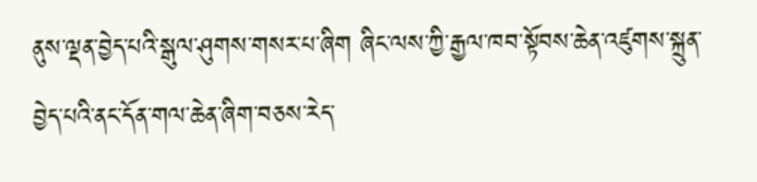ནུས་ལྡན་བྱེད་པའི་སྒུལ་ཤུགས་གསར་པ་ཞིག ཞིང་ལས་ཀྱི་རྒྱལ་ཁབ་སྟོབས་ཆེན་འཛུགས་སྐྲུན་བྱེད་པའི་ནང་དོན་གལ་ཆེན་ཞིག་བཅས་རེད་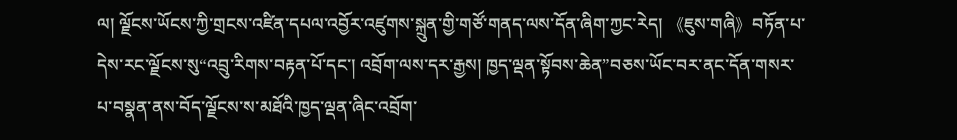ལ། ལྗོངས་ཡོངས་ཀྱི་གྲངས་འཛིན་དཔལ་འབྱོར་འཛུགས་སྐྲུན་གྱི་གཙོ་གནད་ལས་དོན་ཞིག་ཀྱང་རེད། 《ཇུས་གཞི》བཏོན་པ་དེས་རང་ལྗོངས་སུ“འབྲུ་རིགས་བརྟན་པོ་དང་། འབྲོག་ལས་དར་རྒྱས། ཁྱད་ལྡན་སྟོབས་ཆེན”བཅས་ཡོང་བར་ནང་དོན་གསར་པ་བསྣན་ནས་བོད་ལྗོངས་ས་མཐོའི་ཁྱད་ལྡན་ཞིང་འབྲོག་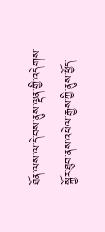ཐོན་ལས་ལ་དེ་བས་ནུས་ལྡན་གྱི་འདེགས་སྐྱོར་ཐུབ་ནས་འཕེལ་རྒྱས་ཀྱི་ནུས་ཕྱོད་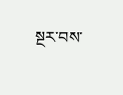སྔར་བས་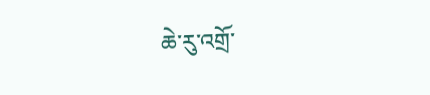ཆེ་རུ་འགྲོ་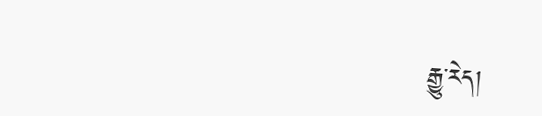རྒྱུ་རེད།